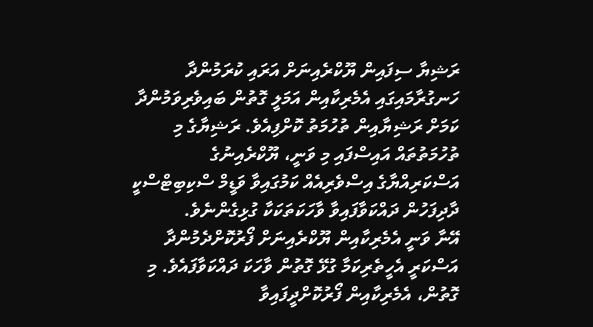ރަޝިޔާ ސިފައިން ޔޫކްރެއިނަށް އަރައި ކުރަމުންދާ ހަނގުރާމައިގައި އެމެރިކާއިން އަމަލީ ގޮތުން ބައިވެރިވަމުންދާ ކަމަށް ރަޝިޔާއިން ތުހުމަތު ކޮށްފިއެވެ. ރަޝިޔާގެ މި ތުހުމަތުތައް އައިސްފައި މި ވަނީ، ޔޫކްރެއިނުގެ އަސްކަރިއްޔާގެ އިސްވެރިއެއް ކަމުގައިވާ ވަޑީމް ސްކިބިޓްސްކީ ދާދިފަހުން ދައްކަވާފައިވާ ވާހަކަތަކަކާ ގުޅިގެންނެވެ.
އޭނާ ވަނީ އެމެރިކާއިން ޔޫކްރެއިނަށް ފޯރުކޮށްދެމުންދާ އަސްކަރީ އެހީތެރިކަމާ ގުޅޭ ގޮތުން ވާހަކަ ދައްކަވާފައެވެ. މި ގޮތުން، އެމެރިކާއިން ފޯރުކޮށްދީފައިވާ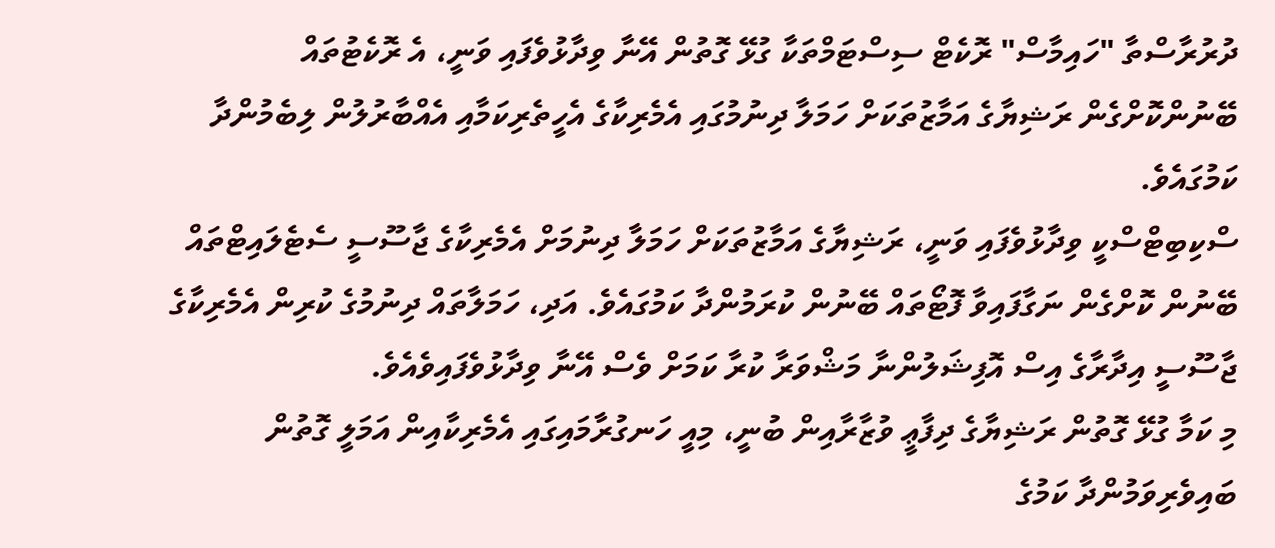ދުރުރާސްތާ "ހައިމާސް" ރޮކެޓް ސިސްޓަމްތަކާ ގުޅޭ ގޮތުން އޭނާ ވިދާޅުވެފައި ވަނީ، އެ ރޮކެޓުތައް ބޭނުންކޮށްގެން ރަޝިޔާގެ އަމާޒުތަކަށް ހަމަލާ ދިނުމުގައި އެމެރިކާގެ އެހީތެރިކަމާއި އެއްބާރުލުން ލިބެމުންދާ ކަމުގައެވެ.
ސްކިބިޓްސްކީ ވިދާޅުވެފައި ވަނީ، ރަޝިޔާގެ އަމާޒުތަކަށް ހަމަލާ ދިނުމަށް އެމެރިކާގެ ޖާސޫސީ ސެޓެލައިޓްތައް ބޭނުން ކޮށްގެން ނަގާފައިވާ ފޮޓޯތައް ބޭނުން ކުރަމުންދާ ކަމުގައެވެ. އަދި، ހަމަލާތައް ދިނުމުގެ ކުރިން އެމެރިކާގެ ޖާސޫސީ އިދާރާގެ އިސް އޮފިޝަލުންނާ މަޝްވަރާ ކުރާ ކަމަށް ވެސް އޭނާ ވިދާޅުވެފައިވެއެވެ.
މި ކަމާ ގުޅޭ ގޮތުން ރަޝިޔާގެ ދިފާޢީ ވުޒާރާއިން ބުނީ، މިއީ ހަނގުރާމައިގައި އެމެރިކާއިން އަމަލީ ގޮތުން ބައިވެރިވަމުންދާ ކަމުގެ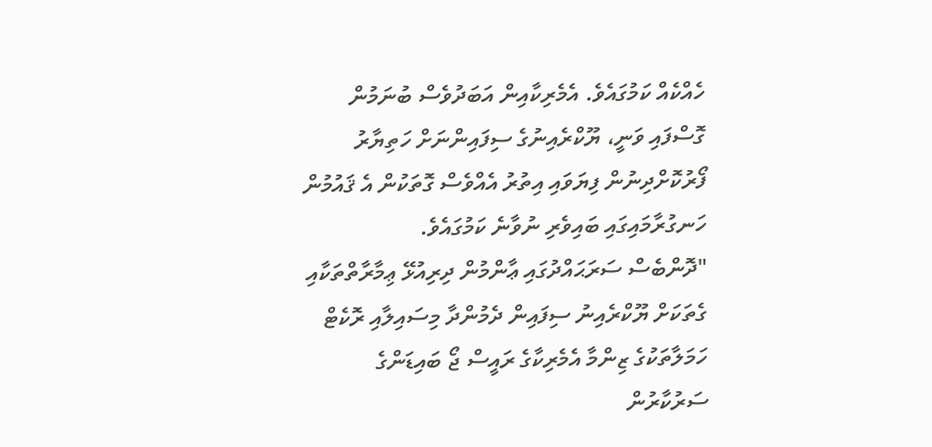ހެއްކެއް ކަމުގައެވެ. އެމެރިކާއިން އަބަދުވެސް ބުނަމުން ގޮސްފައި ވަނީ، ޔޫކްރެއިނުގެ ސިފައިންނަށް ހަތިޔާރު ފޯރުކޮށްދިނުން ފިޔަވައި އިތުރު އެއްވެސް ގޮތަކުން އެ ޤައުމުން ހަނގުރާމައިގައި ބައިވެރި ނުވާނެ ކަމުގައެވެ.
"ދޮންބެސް ސަރަޙައްދުގައި ޢާންމުން ދިރިއުޅޭ ޢިމާރާތްތަކާއި ގެތަކަށް ޔޫކްރެއިނު ސިފައިން ދެމުންދާ މިސައިލާއި ރޮކެޓް ހަމަލާތަކުގެ ޒިންމާ އެމެރިކާގެ ރައީސް ޖޯ ބައިޑަންގެ ސަރުކާރުން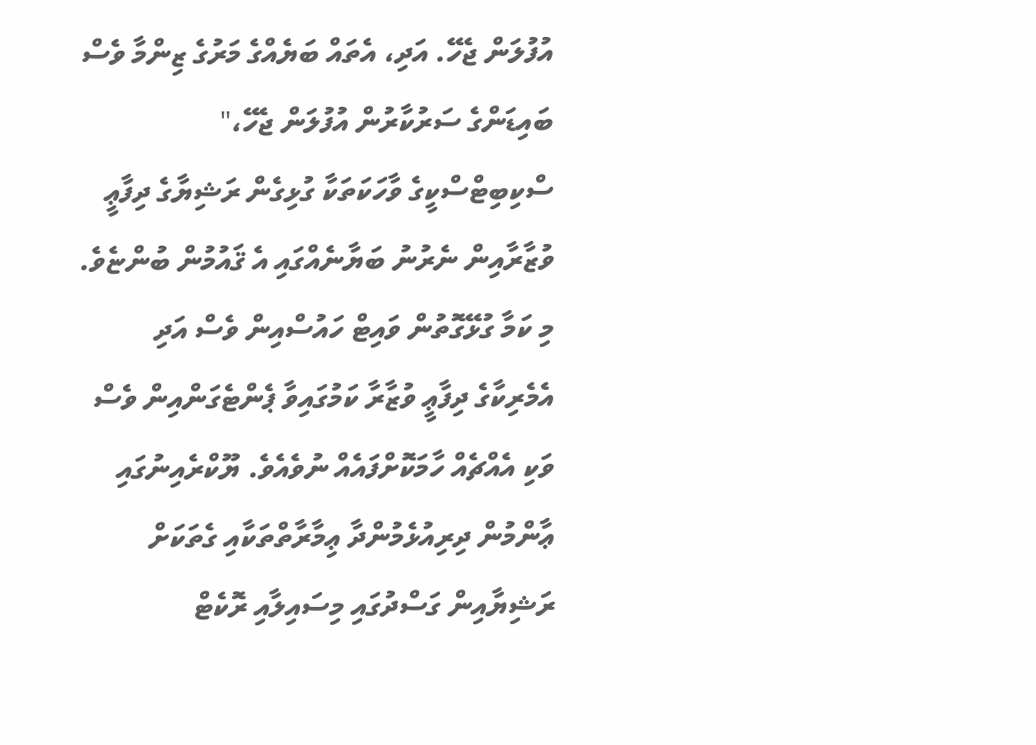އުފުލަން ޖެހޭ. އަދި، އެތައް ބަޔެއްގެ މަރުގެ ޒިންމާ ވެސް ބައިޑަންގެ ސަރުކާރުން އުފުލަން ޖެހޭ،" ސްކިބިޓްސްކީގެ ވާހަކަތަކާ ގުޅިގެން ރަޝިޔާގެ ދިފާޢީ ވުޒާރާއިން ނެރުނު ބަޔާނެއްގައި އެ ޤައުމުން ބުންޏެވެ.
މި ކަމާ ގުޅޭގޮތުން ވައިޓް ހައުސްއިން ވެސް އަދި އެމެރިކާގެ ދިފާޢީ ވުޒާރާ ކަމުގައިވާ ޕެންޓެގަންއިން ވެސް ވަކި އެއްޗެއް ހާމަކޮށްފައެއް ނުވެއެވެ. ޔޫކްރެއިނުގައި ޢާންމުން ދިރިއުޅެމުންދާ ޢިމާރާތްތަކާއި ގެތަކަށް ރަޝިޔާއިން ގަސްދުގައި މިސައިލާއި ރޮކެޓް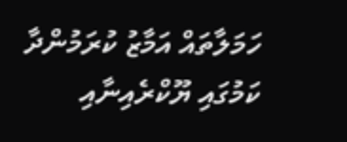ހަމަލާތައް އަމާޒު ކުރަމުންދާ ކަމުގައި ޔޫކްރެއިނާއި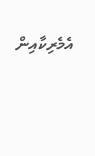އެމެރިކާއިން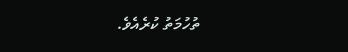ތުހުމަތު ކުރެއެވެ.